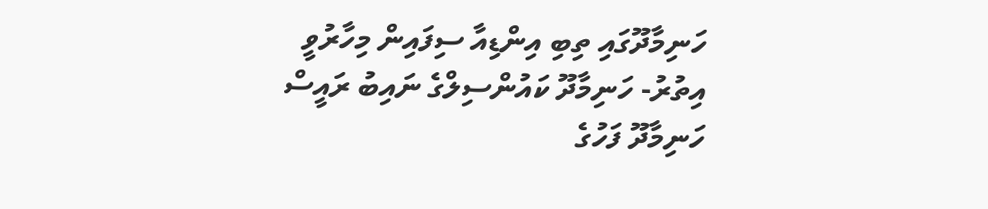ހަނިމާދޫގައި ތިބި އިންޑިއާ ސިފައިން މިހާރުވީ އިތުރު- ހަނިމާދޫ ކައުންސިލްގެ ނައިބު ރައީސް
ހަނިމާދޫ ފަހުގެ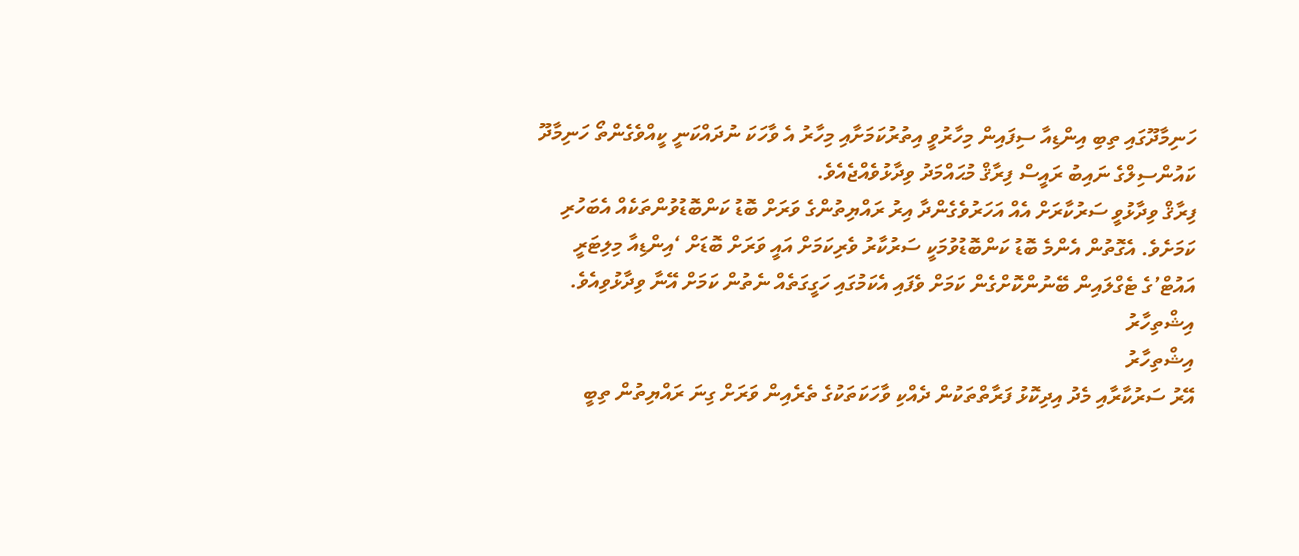ހަނިމާދޫގައި ތިބި އިންޑިއާ ސިފައިން މިހާރުވީ އިތުރުކަމަށާއި މިހާރު އެ ވާހަކަ ނުދައްކަނީ ކީއްވެގެންތޯ ހަނިމާދޫ ކައުންސިލްގެ ނައިބު ރައީސް ފިރާޤް މުޙައްމަދު ވިދާޅުވެއްޖެއެވެ.
ފިރާޤް ވިދާޅުވީ ސަރުކާރަށް އެއް އަހަރުވެގެންދާ އިރު ރައްޔިތުންގެ ވަރަށް ބޮޑު ކަންބޮޑުވުންތަކެއް އެބަހުރި ކަމަށެވެ. އެގޮތުން އެންމެ ބޮޑު ކަންބޮޑުވުމަކީ ސަރުކާރު ވެރިކަމަށް އައީ ވަރަށް ބޮޑަށް ‘އިންޑިއާ މިލިޓަރީ އައުޓް’ގެ ޓެގްލައިން ބޭނުންކޮށްގެން ކަމަށް ވެފައި އެކަމުގައި ހަގީގަތެއް ނެތުން ކަމަށް އޭނާ ވިދާޅުވިއެވެ.
އިޝްތިހާރު
އިޝްތިހާރު
އޭރު ސަރުކާރާއި މެދު އިދިކޮޅު ފަރާތްތަކުން ދެއްކި ވާހަކަތަކުގެ ތެރެއިން ވަރަށް ގިނަ ރައްޔިތުން ތިބީ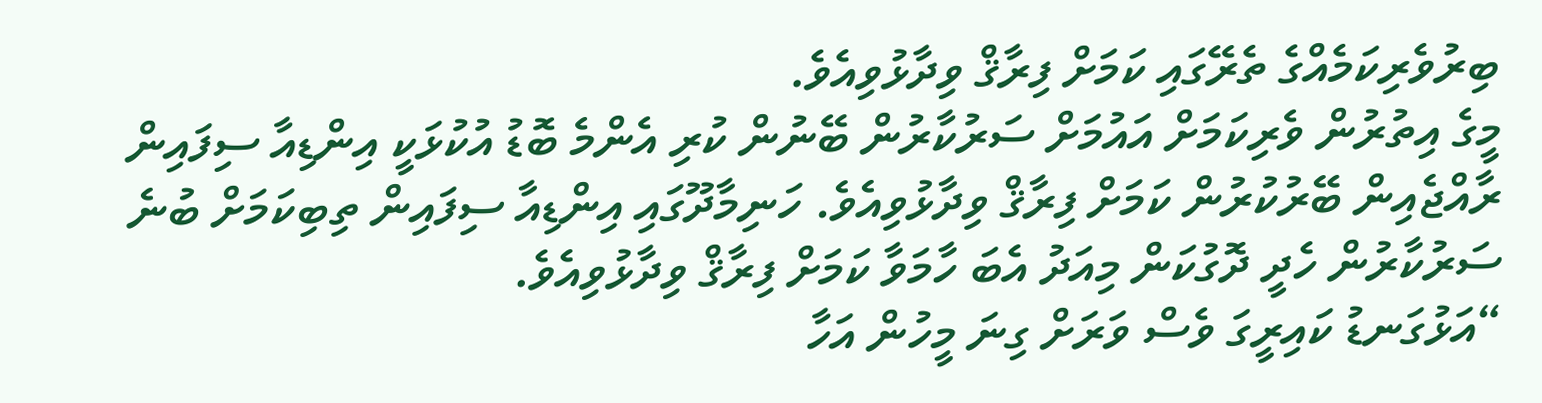ބިރުވެރިކަމެއްގެ ތެރޭގައި ކަމަށް ފިރާޤް ވިދާޅުވިއެވެ.
މީގެ އިތުރުން ވެރިކަމަށް އައުމަށް ސަރުކާރުން ބޭނުން ކުރި އެންމެ ބޮޑު އުކުޅަކީ އިންޑިއާ ސިފައިން ރާއްޖެއިން ބޭރުކުރުން ކަމަށް ފިރާޤް ވިދާޅުވިއެވެ. ހަނިމާދޫގައި އިންޑިއާ ސިފައިން ތިބިކަމަށް ބުނެ ސަރުކާރުން ހެދީ ދޮގުކަން މިއަދު އެބަ ހާމަވާ ކަމަށް ފިރާޤް ވިދާޅުވިއެވެ.
“އަޅުގަނޑު ކައިރީގަ ވެސް ވަރަށް ގިނަ މީހުން އަހާ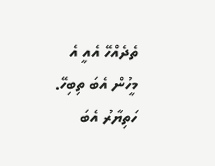ތެދެއްހޭ އެއީ އެ މީހުން އެބަ ތިބިހޭ. ހަތިޔާރު އެބަ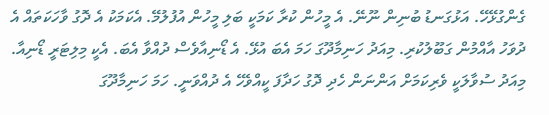ގެންގުޅޭހޭ. އަޅުގަނޑު ބުނިން ނޫނޭ. އެ މީހުން ކުރާ ކަމަކީ ބަލި މީހުން އުފުލުމޭ. އެކަމަކު އެ ދޮގު ވާހަކަތައް އެ ދުވަހު އާއްމުން ގަބޫލުކުރި. މިއަދު ހަނިމާދޫގަ ހަމަ އެބަ އުޅޭ. އެ ޑޯނިއާވެސް ދުއްވާ އެބަ. އެކީ މިލިޓަރީ ޑޯނިއާ. މިއަދު ސުވާލަކީ ވެރިކަމަށް އަންނަން ހެދި ދޮގު ހަދާފަ ކީއްވެހޭ އެ ދުއްވަނީ. ހަމަ ހަނިމާދޫގަ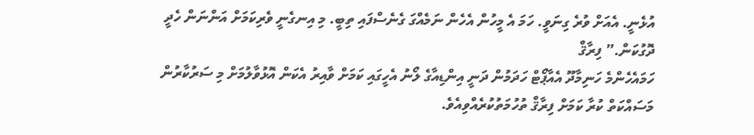އުޅެނީ. އެއަށް ވުރެ ގިނަވީ. ހަމަ އެ މީހުން އެހެން ނަމެއްގަ ގެނެސްފައި ތިބީ. މި އިނގެނީ ވެރިކަމަށް އަންނަން ހެދީ ދޮގުކަން.” ފިރާޤް
ހަމައެހެންމެ ހަނިމާދޫ އެއާޕޯޓް ހަދަމުން ދަނީ އިންޑިއާގެ ލޯނު އެހީގައި ކަމަށް ވާއިރު އެކަން އޮޅުވާލުމަށް މި ސަރުކާރުން މަސައްކަތް ކުރާ ކަމަށް ފިރާޤް ތުހުމަތުކުރެއްވިއެވެ.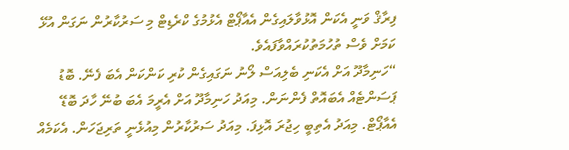ފިރާޤް ވަނީ އެކަން އޮޅުވާލައިގެން އެއާޕޯޓް އެޅުމުގެ ކްރެޑިޓް މި ސަރުކާރުން ނަގަން އުޅޭ ކަމަށް ވެސް ތުހުމަތުކުރައްވާފައެވެ.
“ހަނިމާދޫ އަށް އެކަނި ބެލިއަސް ލޯނު ނަގައިގެން ކުރި ކަންކަން އެބަ ފެނޭ. ބޮޑު ޕަސަންޓެއް އެބައޮތް ފެންނަން. މިއަދު ހަނިމާދޫ އަށް އެރީމަ އެބަ ބުނޭ ހާދަ ބޮޑޭ އެއާޕޯޓް. މިއަދު އެތިބީ ހިޖުރަ އޮޅިފަ. މިއަދު ސަރުކާރުން މިއުޅެނީ ތަރިޖަހަން. އެކަމެއް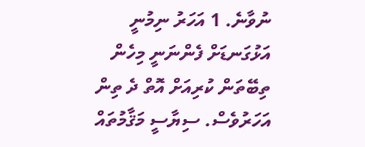ނުވާނެ. 1 އަހަރު ނިމުނީ އަޅުގަނޑަށް ފެންނަނީ މިހެން ތިބޭތަން ކުރިއަށް އޮތް ދެ ތިން އަހަރުވެސް. ސިޔާސީ މަޤާމުތައް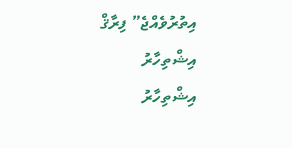އިތުރުވެއްޖެ” ފިރާޤް
އިޝްތިހާރު
އިޝްތިހާރު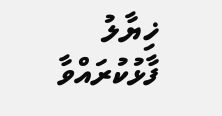ޚިޔާލު ފާޅުކުރައްވާ